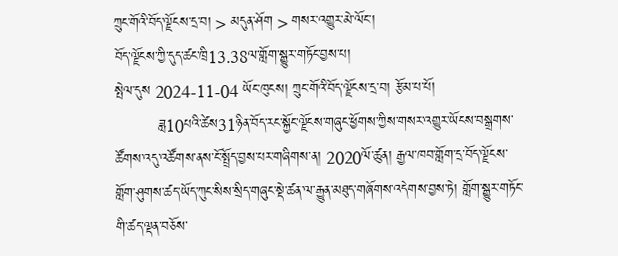ཀྲུང་གོའི་བོད་ལྗོངས་དྲ་བ། > མདུན་ཤོག > གསར་འགྱུར་མེ་ལོང་།
བོད་ལྗོངས་ཀྱི་དུད་ཚང་ཁྲི13.38ལ་གློག་སྒྱུར་གཏོང་བྱས་པ།
སྤེལ་དུས 2024-11-04 ཡོང་ཁུངས། ཀྲུང་གོའི་བོད་ལྗོངས་དྲ་བ། རྩོམ་པ་པོ།
         ཟླ10པའི་ཚེས31ཉིན་བོད་རང་སྐྱོང་ལྗོངས་གཞུང་ཕྱོགས་ཀྱིས་གསར་འགྱུར་ཡོངས་བསྒྲགས་ཚོགས་འདུ་འཚོགས་ནས་ངོ་སྤྲོད་བྱས་པར་གཞིགས་ན། 2020ལོ་ཚུན། རྒྱལ་ཁབ་གློག་དྲ་བོད་ལྗོངས་གློག་ཤུགས་ཚད་ཡོད་ཀུང་སིས་སྲིད་གཞུང་སྡེ་ཚན་ལ་རྒྱུན་མཐུད་གཞོགས་འདེགས་བྱས་ཏེ། གློག་སྒྱུར་གཏོང་གི་ཚད་ལྡན་བཅོས་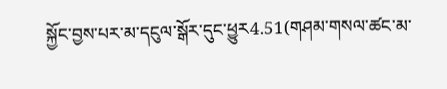སྐྱོང་བྱས་པར་མ་དངུལ་སྒོར་དུང་ཕྱུར4.51(གཤམ་གསལ་ཚང་མ་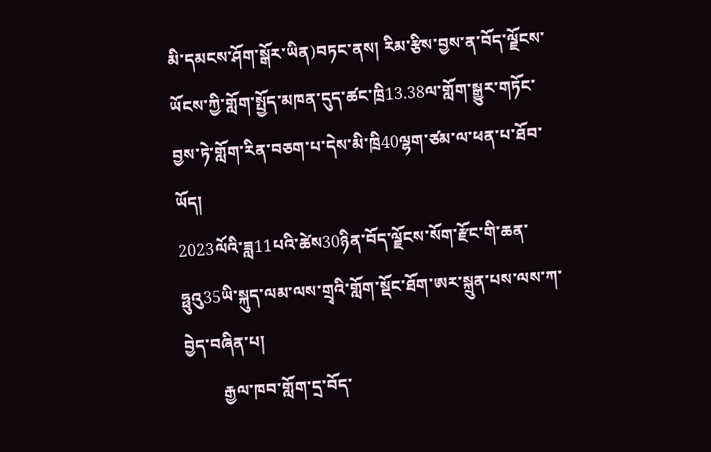མི་དམངས་ཤོག་སྒོར་ཡིན)བཏང་ནས། རིམ་རྩིས་བྱས་ན་བོད་ལྗོངས་ཡོངས་ཀྱི་གློག་སྤྱོད་མཁན་དུད་ཚང་ཁྲི13.38ལ་གློག་སྒྱུར་གཏོང་བྱས་ཏེ་གློག་རིན་བཅག་པ་དེས་མི་ཁྲི40ལྷག་ཙམ་ལ་ཕན་པ་ཐོབ་ཡོད།
2023ལོའི་ཟླ11པའི་ཚེས30ཉིན་བོད་ལྗོངས་སོག་རྫོང་གི་ཆན་ཧྥུའུ35ཡི་སྐུད་ལམ་ལས་གྲྭའི་གློག་སྡོང་ཐོག་ཨར་སྐྲུན་པས་ལས་ཀ་བྱེད་བཞིན་པ།
         རྒྱལ་ཁབ་གློག་དྲ་བོད་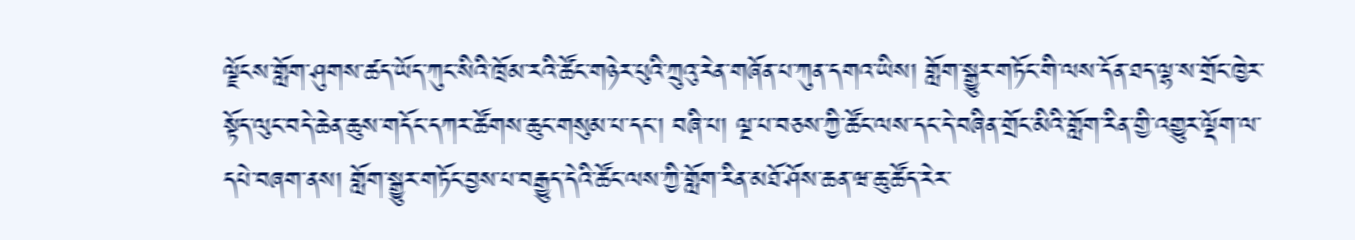ལྗོངས་གློག་ཤུགས་ཚད་ཡོད་ཀུང་སིའི་ཁྲོམ་རའི་ཚོང་གཉེར་པུའི་ཀྲུའུ་རེན་གཞོན་པ་ཀུན་དགའ་ཡིས། གློག་སྒྱུར་གཏོང་གི་ལས་དོན་ཐད་ལྷ་ས་གྲོང་ཁྱེར་སྟོད་ལུང་བདེ་ཆེན་ཆུས་གདོང་དཀར་ཚོགས་ཆུང་གསུམ་པ་དང་། བཞི་པ། ལྔ་པ་བཅས་ཀྱི་ཚོང་ལས་དང་དེ་བཞིན་གྲོང་མིའི་གློག་རིན་གྱི་འགྱུར་ལྡོག་ལ་དཔེ་བཞག་ནས། གློག་སྒྱུར་གཏོང་བྱས་པ་བརྒྱུད་དེའི་ཚོང་ལས་ཀྱི་གློག་རིན་མཐོ་ཤོས་ཆན་ཝ་ཆུ་ཚོད་རེར་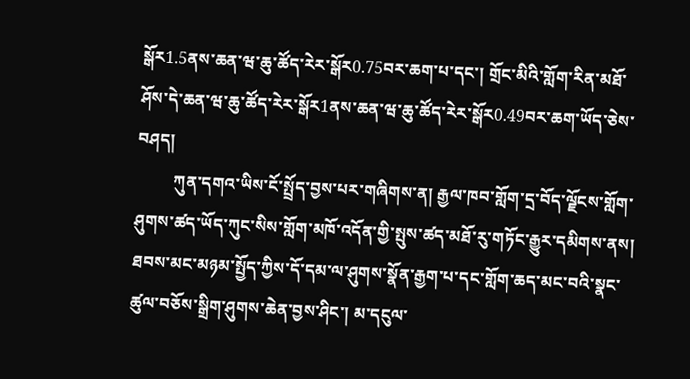སྒོར1.5ནས་ཆན་ཝ་ཆུ་ཚོད་རེར་སྒོར0.75བར་ཆག་པ་དང་། གྲོང་མིའི་གློག་རིན་མཐོ་ཤོས་དེ་ཆན་ཝ་ཆུ་ཚོད་རེར་སྒོར1ནས་ཆན་ཝ་ཆུ་ཚོད་རེར་སྒོར0.49བར་ཆག་ཡོད་ཅེས་བཤད།
         ཀུན་དགའ་ཡིས་ངོ་སྤྲོད་བྱས་པར་གཞིགས་ན། རྒྱལ་ཁབ་གློག་དྲ་བོད་ལྗོངས་གློག་ཤུགས་ཚད་ཡོད་ཀུང་སིས་གློག་མཁོ་འདོན་གྱི་སྤུས་ཚད་མཐོ་རུ་གཏོང་རྒྱུར་དམིགས་ནས། ཐབས་མང་མཉམ་སྤྱོད་ཀྱིས་དོ་དམ་ལ་ཤུགས་སྣོན་རྒྱག་པ་དང་གློག་ཆད་མང་བའི་སྣང་ཚུལ་བཅོས་སྒྲིག་ཤུགས་ཆེན་བྱས་ཤིང་། མ་དངུལ་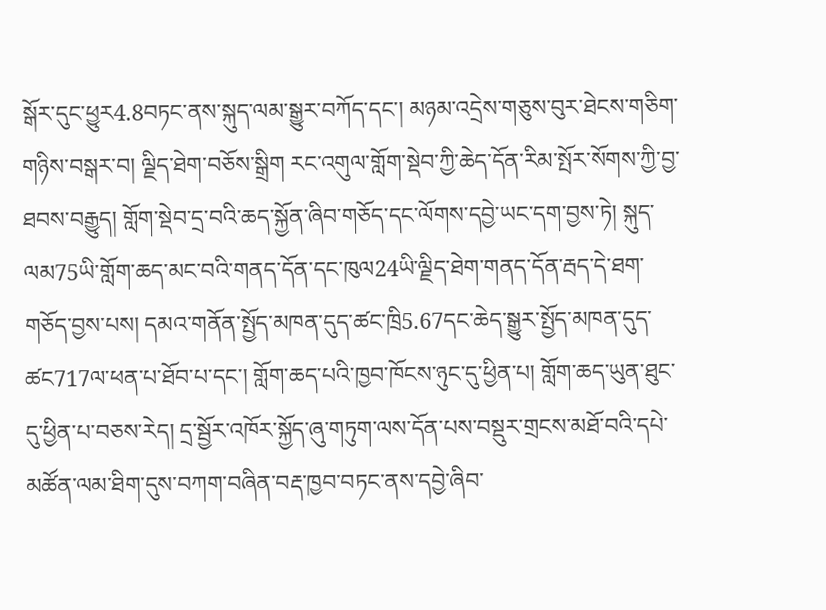སྒོར་དུང་ཕྱུར4.8བཏང་ནས་སྐུད་ལམ་སྒྱུར་བཀོད་དང་། མཉམ་འདྲེས་གཅུས་བུར་ཐེངས་གཅིག་གཉིས་བསྒར་བ། ལྗིད་ཐེག་བཅོས་སྒྲིག རང་འགུལ་གློག་སྡེབ་ཀྱི་ཆེད་དོན་རིམ་སྤོར་སོགས་ཀྱི་བྱ་ཐབས་བརྒྱུད། གློག་སྡེབ་དྲ་བའི་ཆད་སྐྱོན་ཞིབ་གཅོད་དང་ལོགས་དབྱེ་ཡང་དག་བྱས་ཏེ། སྐུད་ལམ75ཡི་གློག་ཆད་མང་བའི་གནད་དོན་དང་ཁུལ24ཡི་ལྗིད་ཐེག་གནད་དོན་རྦད་དེ་ཐག་གཅོད་བྱས་པས། དམའ་གནོན་སྤྱོད་མཁན་དུད་ཚང་ཁྲི5.67དང་ཆེད་སྒྱུར་སྤྱོད་མཁན་དུད་ཚང717ལ་ཕན་པ་ཐོབ་པ་དང་། གློག་ཆད་པའི་ཁྱབ་ཁོངས་ཉུང་དུ་ཕྱིན་པ། གློག་ཆད་ཡུན་ཐུང་དུ་ཕྱིན་པ་བཅས་རེད། དྲ་སྦྱོར་འཁོར་སྐྱོད་ཞུ་གཏུག་ལས་དོན་པས་བསྡུར་གྲངས་མཐོ་བའི་དཔེ་མཚོན་ལམ་ཐིག་དུས་བཀག་བཞིན་བརྡ་ཁྱབ་བཏང་ནས་དབྱེ་ཞིབ་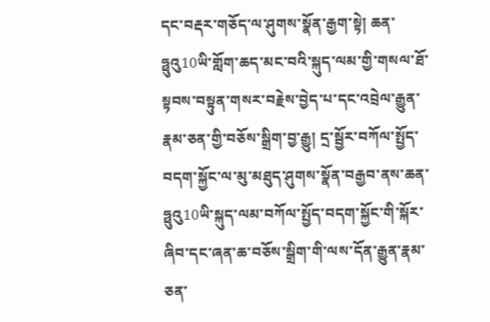དང་བརྡར་གཅོད་ལ་ཤུགས་སྣོན་རྒྱག་སྟེ། ཆན་ཧྥུའུ10ཡི་གློག་ཆད་མང་བའི་སྐུད་ལམ་གྱི་གསལ་ཐོ་སྟབས་བསྟུན་གསར་བརྗེས་བྱེད་པ་དང་འབྲེལ་རྒྱུན་རྣམ་ཅན་གྱི་བཅོས་སྒྲིག་བྱ་རྒྱུ། དྲ་སྦྱོར་བཀོལ་སྤྱོད་བདག་སྐྱོང་ལ་མུ་མཐུད་ཤུགས་སྣོན་བརྒྱབ་ནས་ཆན་ཧྥུའུ10ཡི་སྐུད་ལམ་བཀོལ་སྤྱོད་བདག་སྐྱོང་གི་སྐོར་ཞིབ་དང་ཞན་ཆ་བཅོས་སྒྲིག་གི་ལས་དོན་རྒྱུན་རྣམ་ཅན་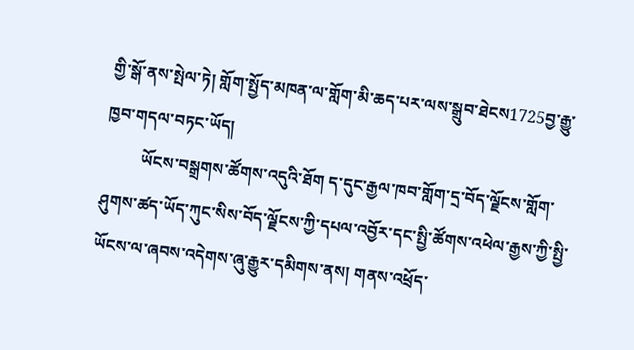གྱི་སྒོ་ནས་སྤེལ་ཏེ། གློག་སྤྱོད་མཁན་ལ་གློག་མི་ཆད་པར་ལས་སྒྲུབ་ཐེངས1725བྱ་རྒྱུ་ཁྱབ་གདལ་བཏང་ཡོད།
         ཡོངས་བསྒྲགས་ཚོགས་འདུའི་ཐོག ད་དུང་རྒྱལ་ཁབ་གློག་དྲ་བོད་ལྗོངས་གློག་ཤུགས་ཚད་ཡོད་ཀུང་སིས་བོད་ལྗོངས་ཀྱི་དཔལ་འབྱོར་དང་སྤྱི་ཚོགས་འཕེལ་རྒྱས་ཀྱི་སྤྱི་ཡོངས་ལ་ཞབས་འདེགས་ཞུ་རྒྱུར་དམིགས་ནས། གནས་འཕྲོད་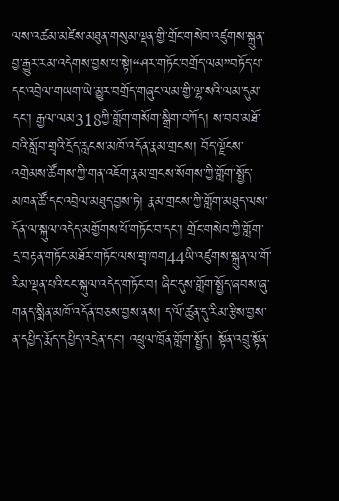ལས་འཚམ་མཛེས་མཐུན་གསུམ་ལྡན་གྱི་གྲོང་གསེབ་འཛུགས་སྐྲུན་བྱ་རྒྱུར་རམ་འདེགས་བྱས་པ་སྟེ།“ཤར་གཏོང་བགྲོད་ལམ”བཏོད་པ་དང་འབྲེལ་གཡག་ཡེ་མྱུར་བགྲོད་གཞུང་ལམ་གྱི་ལྷ་སའི་ལམ་དུམ་དང་། རྒྱལ་ལམ318ཀྱི་གློག་གསོག་སྒྲིག་བཀོད། ས་བབ་མཐོ་བའི་སློབ་གྲྭའི་དྲོད་རླངས་མཁོ་འདོན་རྣམ་གྲངས། བོད་ལྗོངས་འགྲེམས་ཚོགས་ཀྱི་གན་འཇོག་རྣམ་གྲངས་སོགས་ཀྱི་གློག་སྤྱོད་མཁན་ཚོ་དང་འབྲེལ་མཐུད་བྱས་ཏེ། རྣམ་གྲངས་ཀྱི་གློག་མཐུད་ལས་དོན་ལ་སྐུལ་འདེད་མགྱོགས་པོ་གཏོང་བ་དང་། གྲོང་གསེབ་ཀྱི་གློག་དྲ་བརྟན་གཏོང་མཐོར་གཏོང་ལས་གྲྭ་ཁག44ཡི་འཛུགས་སྐྲུན་ལ་གོ་རིམ་ལྡན་པའི་ངང་སྐུལ་འདེད་གཏོང་བ། ཞིང་དུས་གློག་སྤྱོད་ཞབས་ཞུ་གནད་སྨིན་མཁོ་འདོན་བཅས་བྱས་ནས། ད་ལོ་ཚུན་དུ་རིམ་རྩིས་བྱས་ན་དཔྱིད་རྨོད་དཔྱིད་འདྲེན་དང་། འཕྲུལ་ཁྲོན་གློག་སྤྱོད། སྟོན་འབྲུ་སྟོན་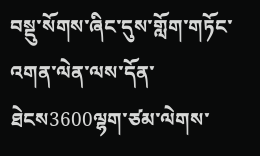བསྡུ་སོགས་ཞིང་དུས་གློག་གཏོང་འགན་ལེན་ལས་དོན་ཐེངས3600ལྷག་ཙམ་ལེགས་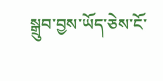སྒྲུབ་བྱས་ཡོད་ཅེས་ངོ་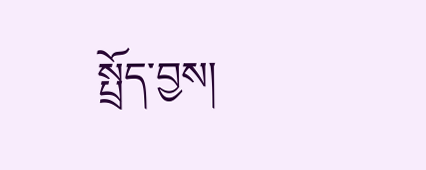སྤྲོད་བྱས།